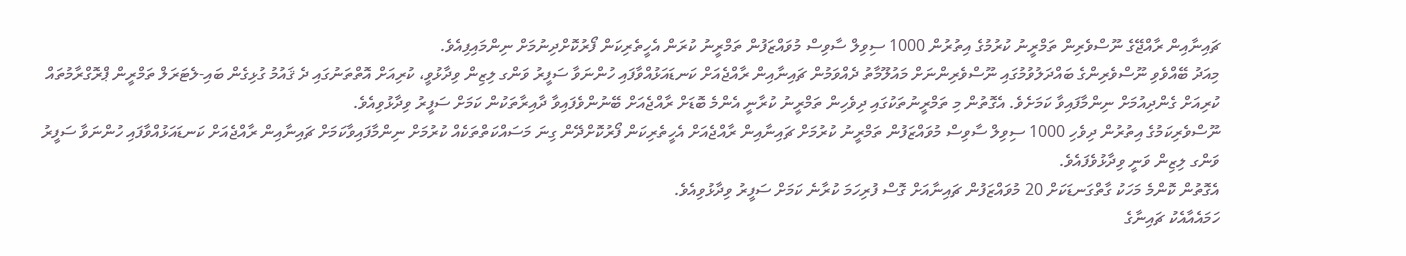ޗައިނާއިން ރާއްޖޭގެ ނޫސްވެރިން ތަމްރީނު ކުރުމުގެ އިތުރުން 1000 ސިވިލް ސާވިސް މުވައްޒަފުން ތަމްރީނު ކުރަން އެހީތެރިކަން ފޯރުކޮށްދިނުމަށް ނިންމައިފިއެވެ.
މިއަދު ބޭއްވެވި ނޫސްވެރިންގެ ބައްދަލުވުމުގައި ނޫސްވެރިންނަށް މައުލޫމާތު ދެއްވަމުން ޗައިނާއިން ރާއްޖެއަށް ކަނޑައަޅުއްވާފައި ހުންނަވާ ސަފީރު ވަންގ ލިޒިން ވިދާޅުވީ، ކުރިއަށް އޮތްތަނުގައި ދެ ޤައުމު ގުޅިގެން ބައި-ލެޓަރަލް ތަމްރީން ޕްރޮގްރާމުތައް ކުރިއަށް ގެންދިއުމަށް ނިންމާފައިވާ ކަމަށެވެ. އެގޮތުން މި ތަމްރީނުތަކުގައި ދިވެހިން ތަމްރީނު ކުރާނީ އެންމެ ބޮޑަށް ރާއްޖެއަށް ބޭނުންވެފައިވާ ދާއިރާތަކުން ކަމަށް ސަފީރު ވިދާޅުވިއެވެ.
ނޫސްވެރިކަމުގެ އިތުރުން ދިވެހި 1000 ސިވިލް ސާވިސް މުވައްޒަފުން ތަމްރީނު ކުރުމަށް ޗައިނާއިން ރާއްޖެއަށް އެހީތެރިކަން ފޯރުކޮށްދޭން ގިނަ މަސައްކަތްތަކެއް ކުރުމަށް ނިންމާފައިވާކަމަށް ޗައިނާއިން ރާއްޖެއަށް ކަނޑައަޅުއްވާފައި ހުންނަވާ ސަފީރު ވަންގ ލިޒިން ވަނީ ވިދާޅުވެފައެވެ.
އެގޮތުން ކޮންމެ މަހަކު ގާތްގަނޑަކަށް 20 މުވައްޒަފުން ޗައިނާއަށް ގޮސް ފުރިހަމަ ކުރާނެ ކަމަށް ސަފީރު ވިދާޅުވިއެވެ.
ހަމައެއާއެކު ޗައިނާގެ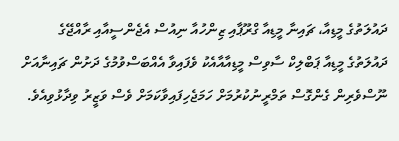ދައުލަތުގެ މީޑިއާ، ޗައިނާ މީޑިއާ ގްރޫޕާއި ޒިންހުއާ ނިއުސް އެޖެންސީއާއި ރާއްޖޭގެ ދައުލަތުގެ މީޑިއާ ޕަބްލިކް ސާވިސް މީޑިއާއާއެކު ވެފައިވާ އެއްބަސްވުމުގެ ދަށުން ޗައިނާއަށް ނޫސްވެރިން ގެންގޮސް ތަމްރީނުކުރުމަށް ހަމަޖެހިފައިވާކަމަށް ވެސް ވަޒީރު ވިދާޅުވިއެވެ.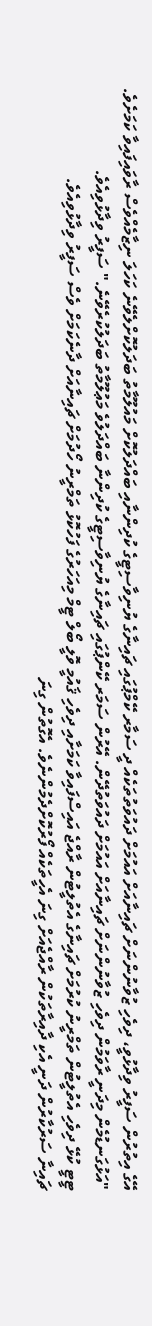އޭގެ އިތުރުން ސަފީރު ވިދާޅުވީ، ދިވެހި ޒުވާނުންނަށް ޗައިނާއަށް އައުމަށް ދައުވަތުތަކެއް ދީ ސަމާރ ކޭމްޕުގައި ޗައިނާގެ ޔުނިވާސިޓީގެ ކުދިންނާއި ބައްދަލުކޮށް މައުލޫމާތު ބަދަލުކޮށްލެވޭނެ ކަހަލަ ނިޒާމެއްވެސް ރާވައިފައިވާ ކަމަށެވެ.
"އަޅުގަނޑުމެން މިދަނީ ރާވަމުން ދިވެހި ޒުވާނުންނަށް ޗައިނާއަށް އައުމަށް ދައުވަތުދޭން. އޭރުން ސަމަރ ކޭންޕުގައި ޗައިނާގެ ޔުނިވާސިޓީގެ ކުދިންނާ ބައްދަލުވެ މަޢުލޫމާތު ބަދަލުކުރެވޭނެ." ސަފީރު ވިދާޅުވިއެވެ.
ޓީޓީ ކުޅޭ ދިވެހި އެތުލީޓުން ތަމްރީނު ކުރުމަށް ޗައިނާގެ އެތުލީޓުން ރާއްޖެ އައިސްފައިވާ ކަމަށާއި ދިވެހި ޤައުމީ ވޮލީ ބޯލް ޓީމް މިއަހަރުގެ ފަހުކޮޅު ތަމްރީނު ހޯދުމަށް ޗައިނާއަށް ދާނެކަމަށް ވެސް ސަފީރު ވިދާޅުވިއެވެ.
ޗައިނާ ސަރުކާރުން ދަނީ އެކި ދާއިރާތަކުން ރާއްޖެއަށް ގިނަ އެހީތަކެއް ފޯރުކޮށްދެމުންނެވެ. އެގޮތުން ގިނަ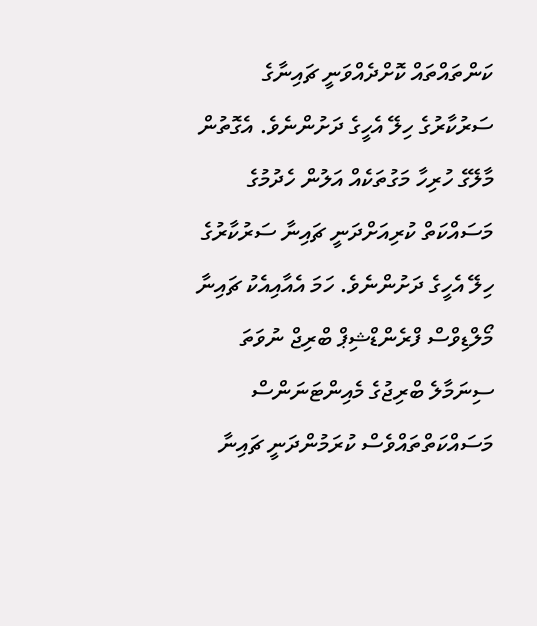ކަންތައްތައް ކޮށްދެއްވަނީ ޗައިނާގެ ސަރުކާރުގެ ހިލޭ އެހީގެ ދަށުންނެވެ. އެގޮތުން މާލޭގެ ހުރިހާ މަގުތަކެއް އަލުން ހެދުމުގެ މަސައްކަތް ކުރިއަށްދަނީ ޗައިނާ ސަރުކާރުގެ ހިލޭ އެހީގެ ދަށުންނެވެ. ހަމަ އެއާއިއެކު ޗައިނާ މޯލްޑިވްސް ފްރެންޑްޝިޕް ބްރިޖް ނުވަތަ ސިނަމާލެ ބްރިޖުގެ މެއިންޓަނަންސް މަސައްކަތްތައްވެސް ކުރަމުންދަނީ ޗައިނާ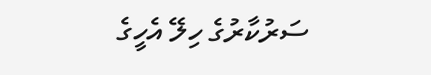ސަރުކާރުގެ ހިލޭ އެހީގެ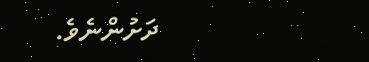ދަށުންނެވެ.